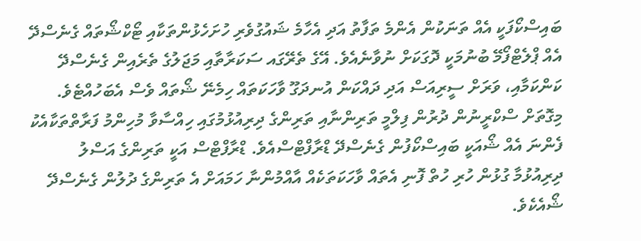ބައިސްކޯފަކީ އެއް ތަނަކުން އެންމެ ތަފާތު އަދި އެހާމެ ޝައުގުވެރި ހުށަހެޅުންތަކާއި ޓޯކްޝޯތައް ގެނެސްދޭ އެއް ޕްލެޓްފޯމޭ ބުނުމަކީ ދޮގަކަށް ނުވާނެއެވެ. އޭގެ ތެރޭގައ ސަކަރާތާއި މަޖަލުގެ ތެރެއިން ގެނެސްދޭ ކަންކަމާއި، ވަރަށް ސީރިއަސް އަދި ދައްކަން އުނދަގޫ ވާހަކަތައް ހިމެނޭ ޝޯތައް ވެސް އެބަހުއްޓެވެ.
މިގޮތަށް ސްކްރީނުން ދުރުން ފިލްމީ ތަރިންނާއި ތަރިންގެ ދިރިއުޅުމުގައި ހިއްސާވާ މުހިންމު ފަރާތްތަކާއެކު ފެންނަ އެއް ޝޯއަކީ ބައިސްކޯފުން ގެނެސްދޭ ޑްރާފްޓްސްއެވެ. ޑްރާފްޓްސް އަކީ ތަރިންގެ އަސްލު ދިރިއުޅުމާ ގުޅުން ހުރި ހުތް ފޮނި އެތައް ވާހަކަތަކެއް އާއްމުންނާ ހަމައަށް އެ ތަރިންގެ ދުލުން ގެނެސްދޭ ޝޯއެކެވެ.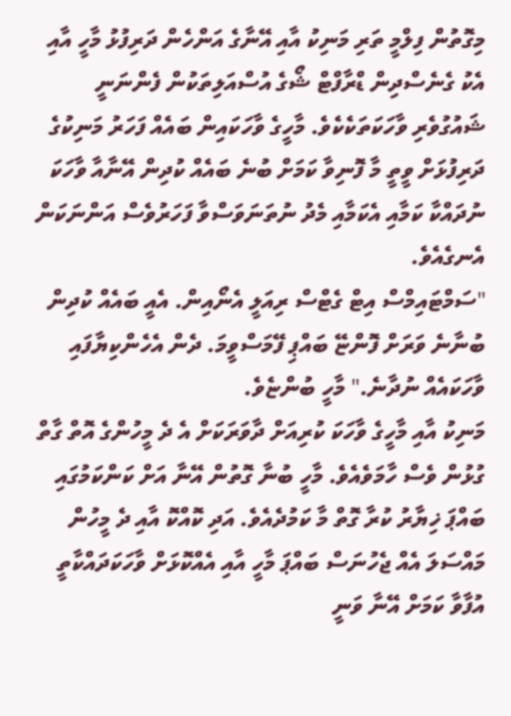މިގޮތުން ފިލްމީ ތަރި މަނިކު އާއި އޭނާގެ އަންހެން ދަރިފުޅު މާހީ އާއި އެކު ގެނެސްދިން ޑްރާފްޓް ޝޯގެ އުސްއަލިތަކުން ފެންނަނީ ޝައުގުވެރި ވާހަކަތަކެކެވެ. މާހީގެ ވާހަކައިން ބައެއް ފަހަރު މަނިކުގެ ދަރިފުޅަށް ވީތީ މާ ފޮނިވާ ކަމަށް ބުނެ ބައެއް ކުދިން އޭނާއާ ވާހަކަ ނުދައްކާ ކަމާއި އެކަމާއި މެދު ނުތަނަވަސްވާ ފަހަރުވެސް އަންނަކަން އެނގެއެވެ.
"ސަމްޓައިމްސް އިޓް ގެޓްސް ރިއަލީ އެނޯއިން. އެއީ ބައެއް ކުދިން ބުނާނެ ވަރަށް ފޮންޏޭ ބައްޕި ފޭމަސްވީމަ. ދެން އެހެންކިޔާފައި ވާހަކައެއް ނުދާނެ." މާހީ ބުންޏެވެ.
މަނިކު އާއި މާހީގެ ވާހަކަ ކުރިއަށް ދާވަރަކަށް އެ ދެ މީހުންގެ އޮތް ގާތް ގުޅުން ވެސް ހާމަވެއެވެ. މާހީ ބުނާ ގޮތުން އޭނާ އަށް ކަންކަމުގައި ބައްޕަ ޚިޔާރު ކުރާ ގޮތް މާ ކަމުދެއެވެ. އަދި ކޮއްކޮ އާއި ދެ މީހުން މައްސަލަ އެއް ޖެހުނަސް ބައްޕަ މާހީ އާއި އެއްކޮޅަށް ވާހަކަދައްކާތީ އުފާވާ ކަމަށް އޭނާ ވަނީ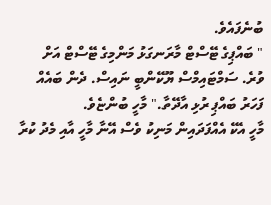ބުނެފައެވެ.
" ބައްޕިގެ ޓޭސްޓް މާރަނގަޅު މަންމިގެ ޓޭސްޓް އަށް ވުރެ. ސަމްޓައިމްސް ޔޫކޭންބީ ނައިސް. ދެން ބައެއް ފަހަރު ބައްޕި ރުޅި އާދޭތާ." މާހީ ބުންޏެވެ.
މާހީ އެކޭ އެއްފަދައިން މަނިކު ވެސް އޭނާ މާހީ އާއި މެދު ކުރާ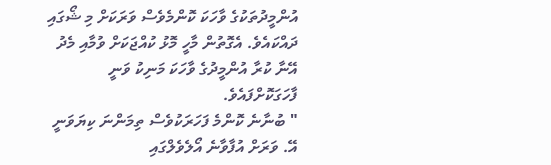އުންމީދުތަކުގެ ވާހަކަ ކޮންމެވެސް ވަރަކަށް މި ޝޯގައި ދައްކައެވެ. އެގޮތުން މާހީ މޮޅު ކުއްޖަކަށް ވުމާއި މެދު އޭނާ ކުރާ އުންމީދުގެ ވާހަކަ މަނިކު ވަނީ ފާހަގަކޮށްފައެވެ.
" ބުނާނެ ކޮންމެ ފަހަރަކުވެސް ތިމަންނަ ކިޔަވަނީ އޭ. ވަރަށް އުފާވާނެ އޯލެވެލްގައި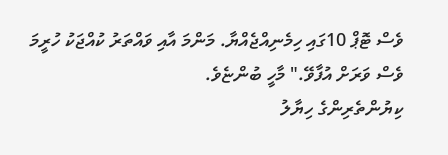ވެސް ޓޮޕް 10ގައި ހިމެނިއްޖެއްޔާ. މަންމަ އާއި ވައްތަރު ކުއްޖަކު ހުރީމަ ވެސް ވަރަށް އުފާވޭ." މާހީ ބުންޏެވެ.
ކިޔުންތެރިންގެ ހިޔާލު